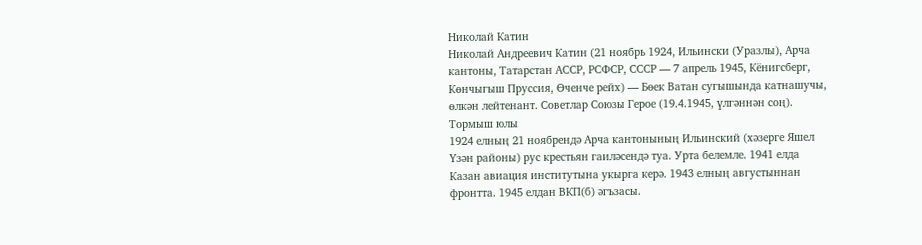Николай Катин
Николай Андреевич Катин (21 ноябрь 1924, Ильински (Уразлы), Арча кантоны, Татарстан АССР, РСФСР, СССР — 7 апрель 1945, Кёнигсберг, Көнчыгыш Пруссия, Өченче рейх) — Бөек Ватан сугышында катнашучы, өлкән лейтенант. Советлар Союзы Герое (19.4.1945, үлгәннән соң).
Тормыш юлы
1924 елның 21 ноябрендә Арча кантонының Ильинский (хәзерге Яшел Үзән районы) рус крестьян гаиләсендә туа. Урта белемле. 1941 елда Казан авиация институтына укырга керә. 1943 елның августыннан фронтта. 1945 елдан ВКП(б) әгъзасы.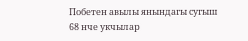Побетен авылы янындагы сугыш
68 нче укчылар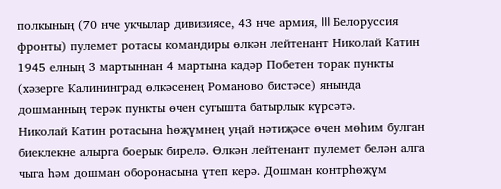полкының (70 нче укчылар дивизиясе, 43 нче армия, III Белоруссия фронты) пулемет ротасы командиры өлкән лейтенант Николай Катин 1945 елның 3 мартыннан 4 мартына кадәр Побетен торак пункты (хәзерге Калининград өлкәсенең Романово бистәсе) янында дошманның терәк пункты өчен сугышта батырлык күрсәтә.
Николай Катин ротасына һөҗүмнең уңай нәтиҗәсе өчен мөһим булган биеклекне алырга боерык бирелә. Өлкән лейтенант пулемет белән алга чыга һәм дошман оборонасына үтеп керә. Дошман контрһөҗүм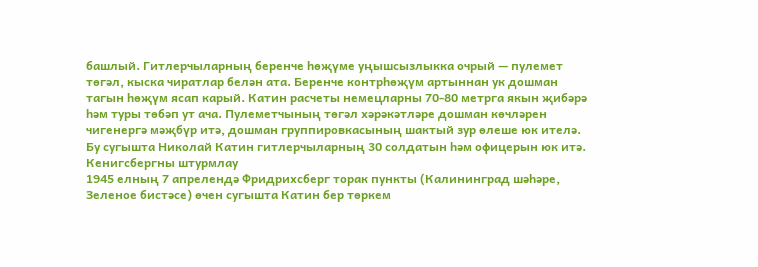башлый. Гитлерчыларның беренче һөҗүме уңышсызлыкка очрый — пулемет төгәл, кыска чиратлар белән ата. Беренче контрһөҗүм артыннан ук дошман тагын һөҗүм ясап карый. Катин расчеты немецларны 70-80 метрга якын җибәрә һәм туры төбәп ут ача. Пулеметчының төгәл хәрәкәтләре дошман көчләрен чигенергә мәҗбүр итә, дошман группировкасының шактый зур өлеше юк ителә. Бу сугышта Николай Катин гитлерчыларның 30 солдатын һәм офицерын юк итә.
Кенигсбергны штурмлау
1945 елның 7 апрелендә Фридрихсберг торак пункты (Калининград шәһәре, Зеленое бистәсе) өчен сугышта Катин бер төркем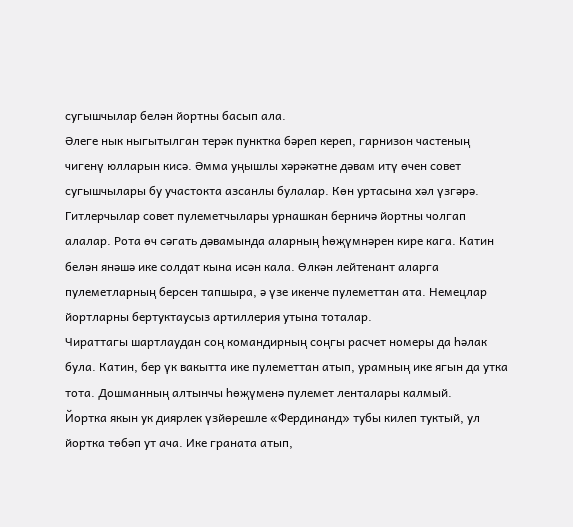сугышчылар белән йортны басып ала.
Әлеге нык ныгытылган терәк пунктка бәреп кереп, гарнизон частеның чигенү юлларын кисә. Әмма уңышлы хәрәкәтне дәвам итү өчен совет сугышчылары бу участокта азсанлы булалар. Көн уртасына хәл үзгәрә. Гитлерчылар совет пулеметчылары урнашкан берничә йортны чолгап алалар. Рота өч сәгать дәвамында аларның һөҗүмнәрен кире кага. Катин белән янәшә ике солдат кына исән кала. Өлкән лейтенант аларга пулеметларның берсен тапшыра, ә үзе икенче пулеметтан ата. Немецлар йортларны бертуктаусыз артиллерия утына тоталар.
Чираттагы шартлаудан соң командирның соңгы расчет номеры да һәлак була. Катин, бер үк вакытта ике пулеметтан атып, урамның ике ягын да утка тота. Дошманның алтынчы һөҗүменә пулемет ленталары калмый.
Йортка якын ук диярлек үзйөрешле «Фердинанд» тубы килеп туктый, ул йортка төбәп ут ача. Ике граната атып,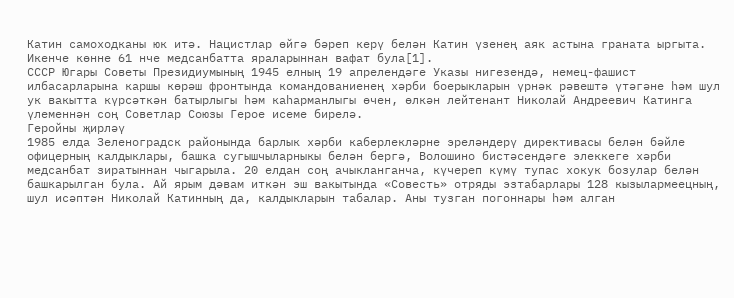Катин самоходканы юк итә. Нацистлар өйгә бәреп керү белән Катин үзенең аяк астына граната ыргыта. Икенче көнне 61 нче медсанбатта яраларыннан вафат була[1].
СССР Югары Советы Президиумының 1945 елның 19 апрелендәге Указы нигезендә, немец-фашист илбасарларына каршы көрәш фронтында командованиенең хәрби боерыкларын үрнәк рәвештә үтәгәне һәм шул ук вакытта күрсәткән батырлыгы һәм каһарманлыгы өчен, өлкән лейтенант Николай Андреевич Катинга үлеменнән соң Советлар Союзы Герое исеме бирелә.
Геройны җирләү
1985 елда Зеленоградск районында барлык хәрби каберлекләрне эреләндерү директивасы белән бәйле офицерның калдыклары, башка сугышчыларныкы белән бергә, Волошино бистәсендәге элеккеге хәрби медсанбат зиратыннан чыгарыла. 20 елдан соң ачыкланганча, күчереп күмү тупас хокук бозулар белән башкарылган була. Ай ярым дәвам иткән эш вакытында «Совесть» отряды эзтабарлары 128 кызылармеецның, шул исәптән Николай Катинның да, калдыкларын табалар. Аны тузган погоннары һәм алган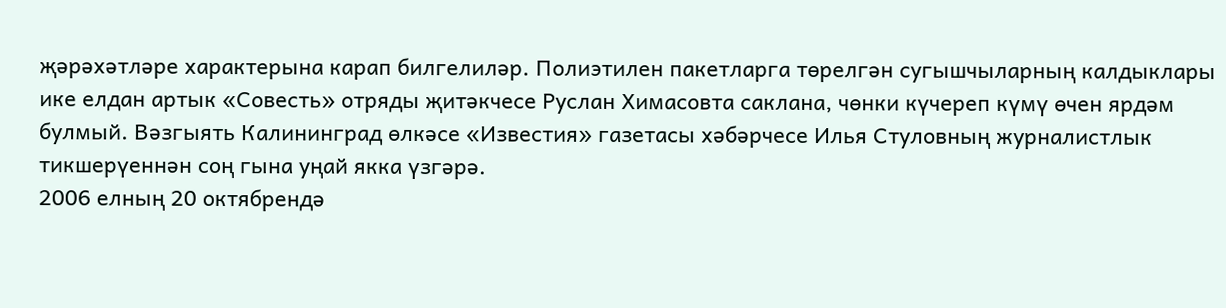җәрәхәтләре характерына карап билгелиләр. Полиэтилен пакетларга төрелгән сугышчыларның калдыклары ике елдан артык «Совесть» отряды җитәкчесе Руслан Химасовта саклана, чөнки күчереп күмү өчен ярдәм булмый. Вәзгыять Калининград өлкәсе «Известия» газетасы хәбәрчесе Илья Стуловның журналистлык тикшерүеннән соң гына уңай якка үзгәрә.
2006 елның 20 октябрендә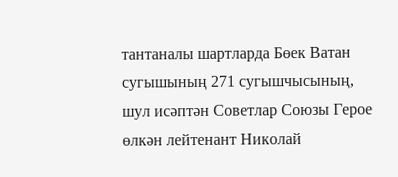тантаналы шартларда Бөек Ватан сугышының 271 сугышчысының, шул исәптән Советлар Союзы Герое өлкән лейтенант Николай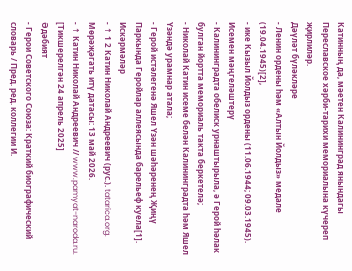Катинның да, мәетен Калининград янындагы Переславское хәрби-тарихи мемориалына күчереп җирлиләр.
Дәүләт бүләкләре
- Ленин ордены һәм «Алтын Йолдыз» медале (19.04.1945)[2],
- ике Кызыл Йолдыз ордены (11.06.1944; 09.03.1945).
Исемен мәңгеләштерү
- Калининградта обелиск урнаштырыла, ә Герой һәлак булган йортта мемориаль такта беркетелә;
- Николай Катин исеме белән Калининградта һәм Яшел Үзәндә урамнар атала;
- Герой истәлегенә Яшел Үзән шәһәренең Җиңү Паркында Геройлар аллеясында барельеф куела[1].
Искәрмәләр
- ↑ 1 2 Катин Николай Андреевич (рус.). tatarica.org. Мөрәҗәгать итү датасы: 13 май 2026.
- ↑ Катин Николай Андреевич // www.pamyat-naroda.ru. [Тикшерелгән 24 апрель 2025]
Әдәбият
- Герои Советского Союза: Краткий биографический словарь / Пред. ред. коллегии И.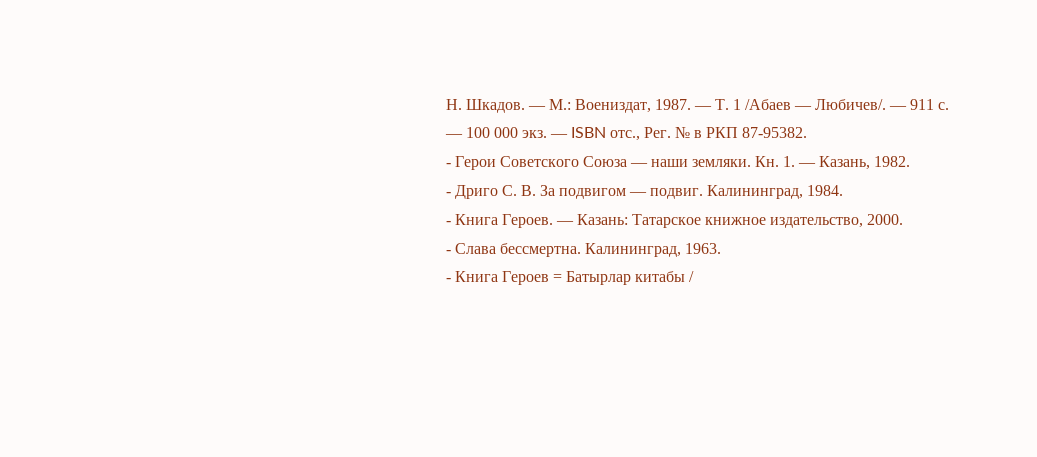Н. Шкадов. — М.: Воениздат, 1987. — Т. 1 /Абаев — Любичев/. — 911 с. — 100 000 экз. — ISBN отс., Рег. № в РКП 87-95382.
- Герои Советского Союза — наши земляки. Кн. 1. — Казань, 1982.
- Дриго С. В. За подвигом — подвиг. Калининград, 1984.
- Книга Героев. — Казань: Татарское книжное издательство, 2000.
- Слава бессмертна. Калининград, 1963.
- Книга Героев = Батырлар китабы /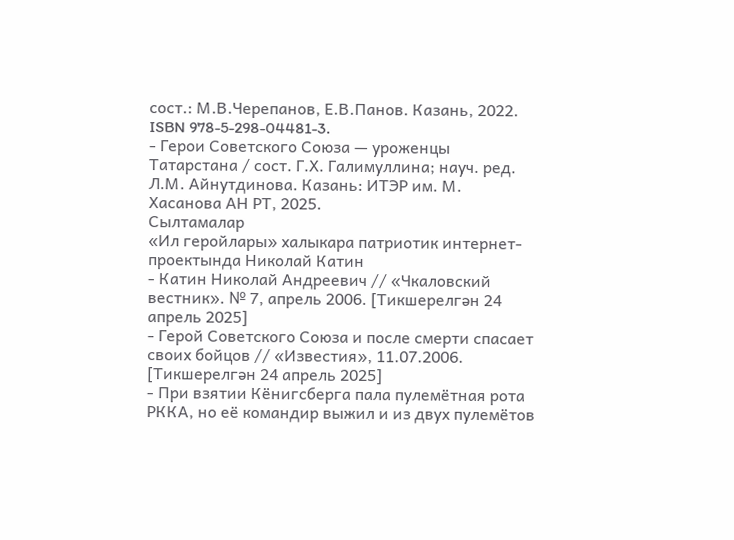сост.: М.В.Черепанов, Е.В.Панов. Казань, 2022. ISBN 978-5-298-04481-3.
- Герои Советского Союза — уроженцы Татарстана / сост. Г.Х. Галимуллина; науч. ред. Л.М. Айнутдинова. Казань: ИТЭР им. М. Хасанова АН РТ, 2025.
Сылтамалар
«Ил геройлары» халыкара патриотик интернет-проектында Николай Катин
- Катин Николай Андреевич // «Чкаловский вестник». № 7, апрель 2006. [Тикшерелгән 24 апрель 2025]
- Герой Советского Союза и после смерти спасает своих бойцов // «Известия», 11.07.2006. [Тикшерелгән 24 апрель 2025]
- При взятии Кёнигсберга пала пулемётная рота РККА, но её командир выжил и из двух пулемётов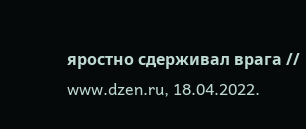яростно сдерживал врага // www.dzen.ru, 18.04.2022.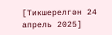[Тикшерелгән 24 апрель 2025]